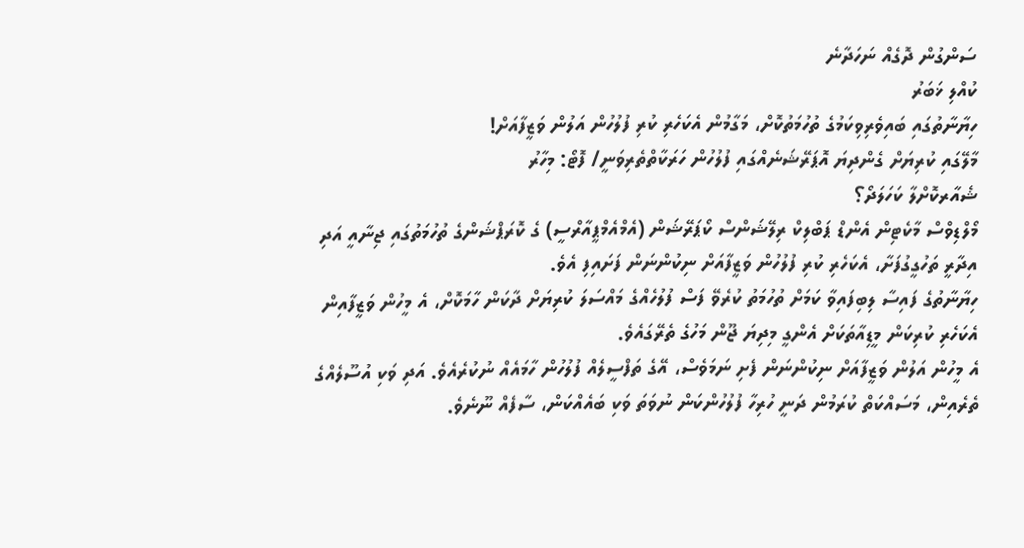ސަންގުން ދޮގެއް ނަހަދާނެ
ކުއްލި ޚަބަރު
ހިޔާނާތުގައި ބައިވެރިވިކަމުގެ ތުހުމަތުކޮށް، މަގާމުން އެކަހެރި ކުރި ފުލުހުން އަލުން ވަޒީފާއަށް!
މާލޭގައި ކުރިޔަށް ގެންދިޔަ އޮޕަރޭޝަނެއްގައި ފުލުހުން ހަރަކާތްތެރިވަނީ/ ފޮޓޯ: މިހާރު
ޝެއާރކޮށްލާ ކަހަލަދޯ؟
މޯލްޑިވްސް މާކެޓިން އެންޑް ޕަބްލިކް ރިލޭޝަންސް ކޯޕަރޭޝަން (އެމްއެމްޕީއާރްސީ) ގެ ކޮރަޕްޝަންގެ ތުހުމަތުގައި ޖިނާއީ އަދި އިދާރީ ތަހުގީގުފަށާ، އެކަހެރި ކުރި ފުލުހުން ވަޒީފާއަށް ނިކުންނަން ފަށައިފި އެވެ.
ހިޔާނާތުގެ ފައިސާ ލިބިފައިވާ ކަމަށް ތުހުމަތު ކުރެވޭ ފަސް ފުލުހެއްގެ މައްސަލަ ކުރިޔަށް ދާކަން ހާމަކޮށް، އެ މީހުން ވަޒީފާއިން އެކަހެރި ކުރިކަން މީޑިއާތަކަށް އެންގީ މިދިޔަ ޖޫން މަހުގެ ތެރޭގައެވެ.
އެ މީހުން އަލުން ވަޒީފާއަށް ނިކުންނަން ފެށި ނަމަވެސް، އޭގެ ތަފްސީލެއް ފުލުހުން ހާމައެއް ނުކުރެއެވެ. އަދި ވަކި އުސޫލެއްގެ ތެރެއިން، މަސައްކަތް ކުރަމުން ދަނީ ހުރިހާ ފުލުހުންކަން ނުވަތަ ވަކި ބައެއްކަން، ސާފެއް ނޫނެވެ.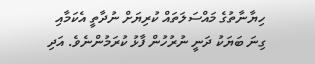ހިޔާނާތުގެ މައްސަލަތައް ކުރިޔަށް ނުދާތީ އެކަމާއި ގިނަ ބަޔަކު ދަނީ ނުރުހުން ފާޅު ކުރަމުންނެވެ. އަދި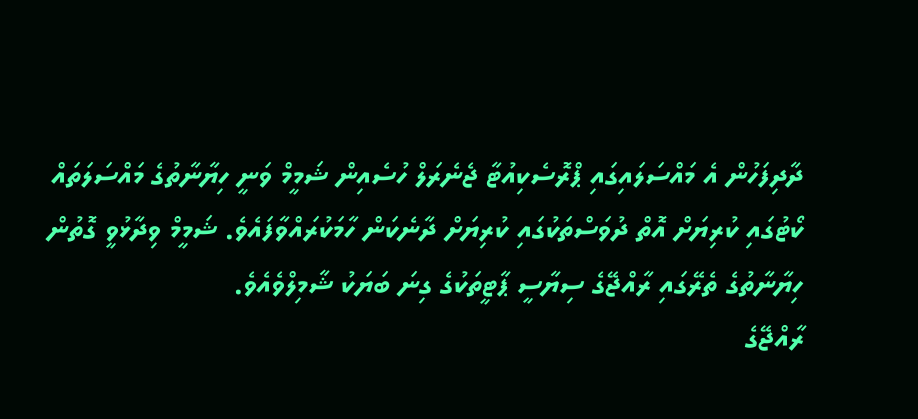ދާދިފަހުން އެ މައްސަލައިގައި ޕްރޮސެކިއުޓާ ޖެނެރަލް ހުސެއިން ޝަމީމް ވަނީ ހިޔާނާތުގެ މައްސަލަތައް ކޯޓުގައި ކުރިޔަށް އޮތް ދުވަސްތަކުގައި ކުރިޔަށް ދާނެކަން ހާމަކުރައްވާފައެވެ. ޝަމީމް ވިދާޅުވީ ގޮތުން ހިޔާނާތުގެ ތެރޭގައި ރާއްޖޭގެ ސިޔާސީ ޕާޓީތަކުގެ ގިނަ ބަޔަކު ޝާމިލްވެއެވެ.
ރާއްޖޭގެ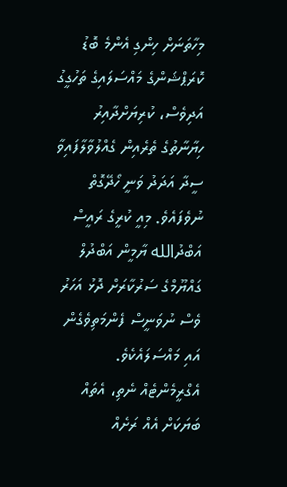މިހާތަނަށް ހިންގި އެންމެ ބޮޑު ކޮރަޕްޝަންގެ މައްސަލައިގެ ތަހުގީގު އަދިވެސް، ކުރިޔަށްދާއިރު ހިޔާނާތުގެ ތެރެއިން ގެއްލުވާލާފައިވާ ސީދާ އަދަދު ވަނީ ހޯދޭގޮތް ނުވެފައެވެ. މިއީ ކުރީގެ ރައީސް އަބްދުالله ޔާމީން އަބްދުލް ގައްޔޫމްގެ ސަރުކާރަށް ދޮޅު އަހަރު ވެސް ނުވަނީސް ފެންމަތިވެގެން އައި މައްސަލައެކެވެ.
އެގްރީމެންޓެއް ނެތި، އެތައް ބަޔަކަށް އެއް ރަށެއް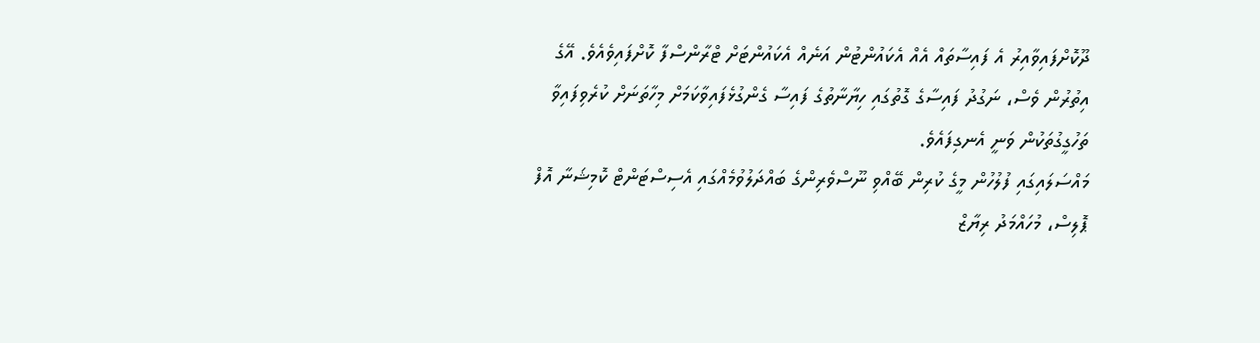ދޫކޮށްފައިވާއިރު އެ ފައިސާތައް އެއް އެކައުންޓުން އަނެއް އެކައުންޓަށް ޓްރާންސްފާ ކޮށްފައިވެއެވެ. އޭގެ އިތުރުން ވެސް، ނަގުދު ފައިސާގެ ގޮތުގައި ހިޔާނާތުގެ ފައިސާ ގެންގުޅެފައިވާކަމަށް މިހާތަނަށް ކުރެވިފައިވާ ތަހުގީގުތަކުން ވަނީ އެނގިފައެވެ.
މައްސަލައިގައި ފުލުހުން މީގެ ކުރިން ބޭއްވި ނޫސްވެރިންގެ ބައްދަލުވުމެއްގައި އެސިސްޓަންޓް ކޮމިޝަނާ އޮފް ޕޮލިސް، މުހައްމަދު ރިޔާޒް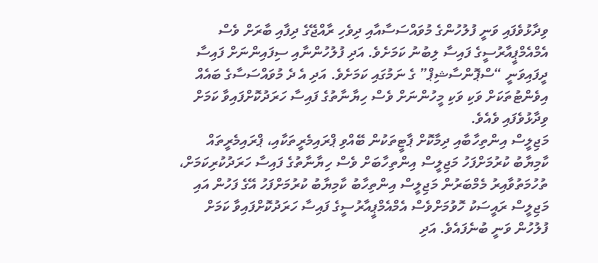ވިދާޅުވެފައި ވަނީ ފުލުހުންގެ މުވައްސަސާއާއި ދިވެހި ރާއްޖޭގެ ދިފާއި ބާރަށް ވެސް އެމްއެމްޕީއާރުސީގެ ފައިސާ ލިބުނު ކަމަށެވެ. އަދި ފުލުހުންނާއި ސިފައިންނަށް ފައިސާ ދީފައިވަނީ “ސްޕޮންސާޝިޕް” ގެ ނަމުގައި ކަމަށެވެ. އަދި އެ ދެ މުވައްސަސާގެ ބައެއް އިވެންޓުތަކަށް ވަކި ވަކި މީހުންނަށް ވެސް ހިޔާނާތުގެ ފައިސާ ހަރަދުކޮށްފައިވާ ކަމަށް ވިދާޅުވެފައި ވެއެވެ.
މަޖިލީސް އިންތިހާބާއި ދިމާކޮށް ޕާޓީތަކުން ބޭއްވި ޕްރައިމެރީތަކާއި، ޕްރައިމެރީތައް ކާމިޔާބު ކުރުމަށްފަހު މަޖިލީސް އިންތިހާބަށް ވެސް ހިޔާނާތުގެ ފައިސާ ހަރަދުކުރިކަމަށް، ތުހުމަތުވާއިރު މެމްބަރުން މަޖިލީސް އިންތިހާބު ކާމިޔާބު ކުރުމަށްފަހު އޭގެ ފަހުން އައި މަޖިލީސް ރައީސަކު ހޮވުމަށްވެސް އެމްއެމްޕީއާރުސީގެ ފައިސާ ހަރަދުކޮށްފައިވާ ކަމަށް ފުލުހުން ވަނީ ބުނެފައެވެ. އަދި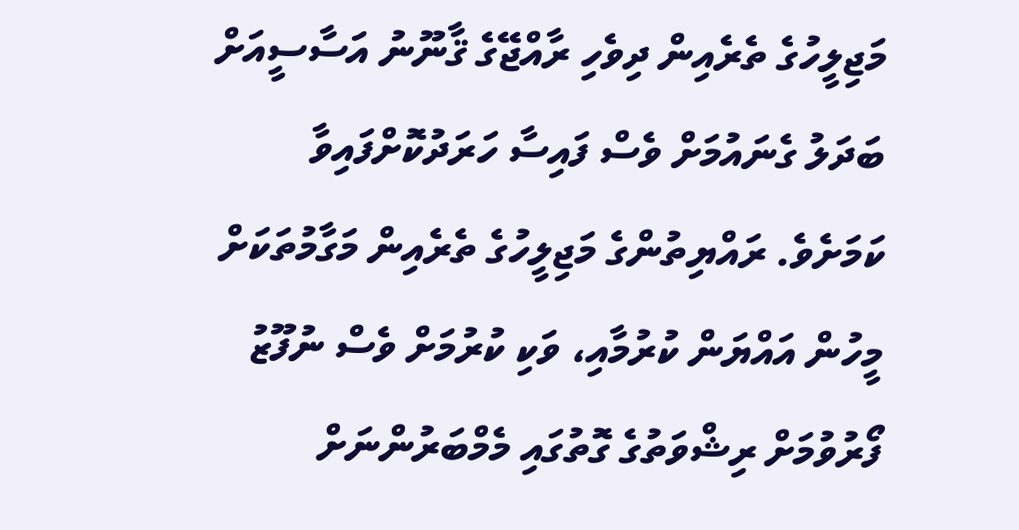މަޖިލީހުގެ ތެރެއިން ދިވެހި ރާއްޖޭގެ ޤާނޫނު އަސާސީއަށް ބަދަލު ގެނައުމަށް ވެސް ފައިސާ ހަރަދުކޮށްފައިވާ ކަމަށެވެ. ރައްޔިތުންގެ މަޖިލީހުގެ ތެރެއިން މަގާމުތަކަށް މީހުން އައްޔަން ކުރުމާއި، ވަކި ކުރުމަށް ވެސް ނުފޫޒު ފޯރުވުމަށް ރިޝްވަތުގެ ގޮތުގައި މެމްބަރުންނަށް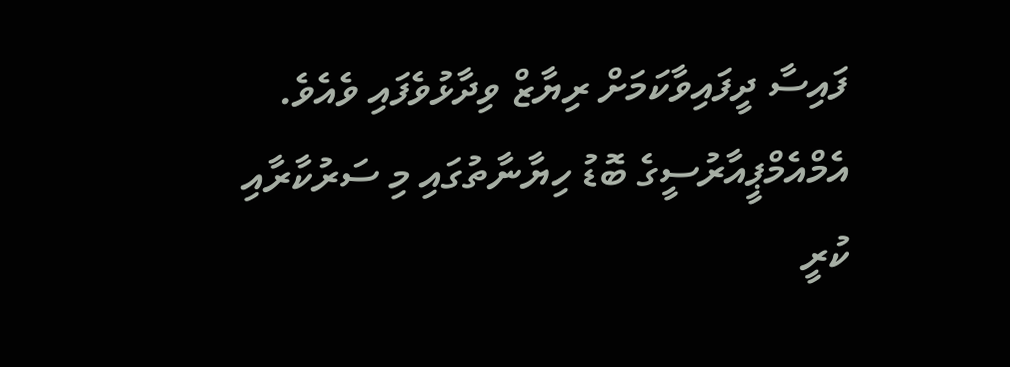ފައިސާ ދީފައިވާކަމަށް ރިޔާޒް ވިދާޅުވެފައި ވެއެވެ.
އެމްއެމްޕީއާރުސީގެ ބޮޑު ހިޔާނާތުގައި މި ސަރުކާރާއި ކުރީ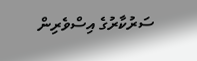ސަރުކާރުގެ އިސްވެރިން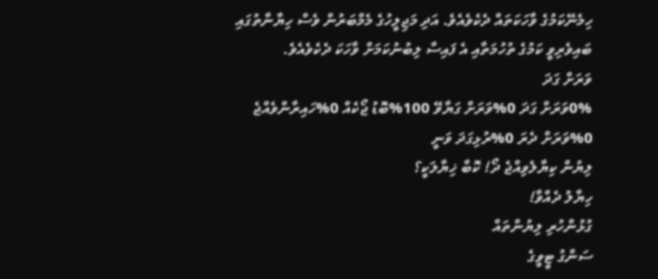ހިމެނޭކަމުގެ ވާހަކަތައް ދެކެވެއެވެ. އަދި މަޖިލީހުގެ މެމްބަރުން ވެސް ހިޔާނާތުގައި ބައިވެރިވީ ކަމުގެ ތުހުމަތާއި އެ ފައިސާ ލިބުނުކަމަށް ވާހަކަ ދެކެވެއެވެ.
ވަރަށް ގަދަ
0%ވަރަށް ގަދަ 0%ވަރަށް ގަޔާވޭ 100%ބޮޑު ޖޯކެއް 0%ހައިރާންވެއްޖެ 0%ވަރަށް ދެރަ 0%ރުޅިގަދަ ވަނީ
ލިޔުން ކިޔާލެވިއްޖެ ދޯ! ކޮބާ ޚިޔާލަކީ؟
ހިޔާލު ދެއްވާ!
ގުޅުންހުރި ލިޔުންތައް
ސަންގު ޓީވީގެ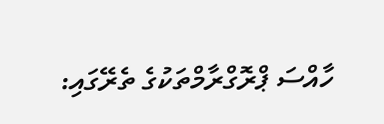ހާއްސަ ޕްރޮގްރާމްތަކުގެ ތެރޭގައި: